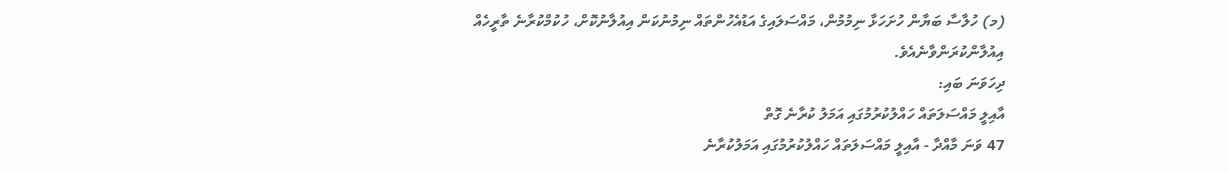(މ) ހުލާސާ ބަޔާން ހުށަހަޅާ ނިމުމުން، މައްސަލައިގެ އަޑުއެހުންތައް ނިމުނުކަން އިއުލާނުކޮށް، ހުކުމްކުރާނެ ތާރީހެއް އިއުލާންކުރަންވާނެއެވެ.
ދިހަވަނަ ބައި:
އާއިލީ މައްސަލަތައް ހައްލުކުރުމުގައި އަމަލު ކުރާނެ ގޮތް
47 ވަނަ މާއްދާ - އާއިލީ މައްސަލަތައް ހައްލުކުރުމުގައި އަމަލުކުރާނެ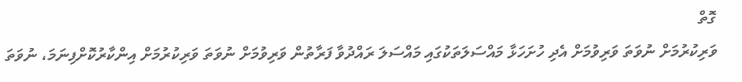ގޮތް
ވަރިކުރުމަށް ނުވަތަ ވަރިވުމަށް އެދި ހުށަހަޅާ މައްސަލަތަކުގައި މައްސަލަ ރައްދުވާ ފަރާތުން ވަރިވުމަށް ނުވަތަ ވަރިކުރުމަށް އިންކާރުކޮށްފިނަމަ، ނުވަތަ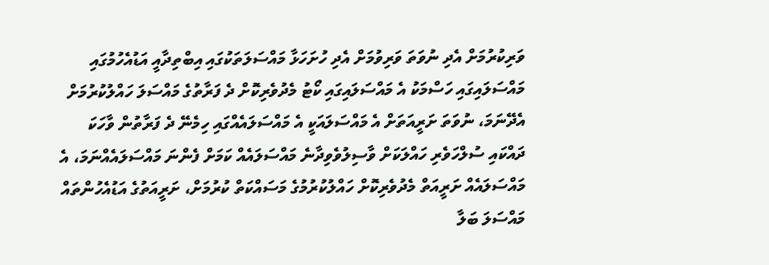ވަރިކުރުމަށް އެދި ނުވަތަ ވަރިވުމަށް އެދި ހުށަހަޅާ މައްސަލަތަކުގައި އިބްތިދާއީ އަޑުއެހުމުގައި މައްސަލައިގައި ހަސްމަކު އެ މައްސަލައިގައި ކޯޓު މެދުވެރިކޮށް ދެ ފަރާތުގެ މައްސަލަ ހައްލުކުރުމަށް އެދޭނަމަ، ނުވަތަ ށަރީއަތަށް އެ މައްސަލައަކީ އެ މައްސަލައެއްގައި ހިމެނޭ ދެ ފަރާތުން ވާހަކަ ދައްކައި ސުލްހަވެރި ހައްލަކަށް ވާސިލުވެވިދާނެ މައްސަލައެއް ކަމަށް ފެންނަ މައްސަލައެއްނަމަ، އެ މައްސަލައެއް ށަރީއަތް މެދުވެރިކޮށް ހައްލުކުރުމުގެ މަސައްކަތް ކުރުމަށް، ށަރީއަތުގެ އަޑުއެހުންތައް މައްސަލަ ބަލާ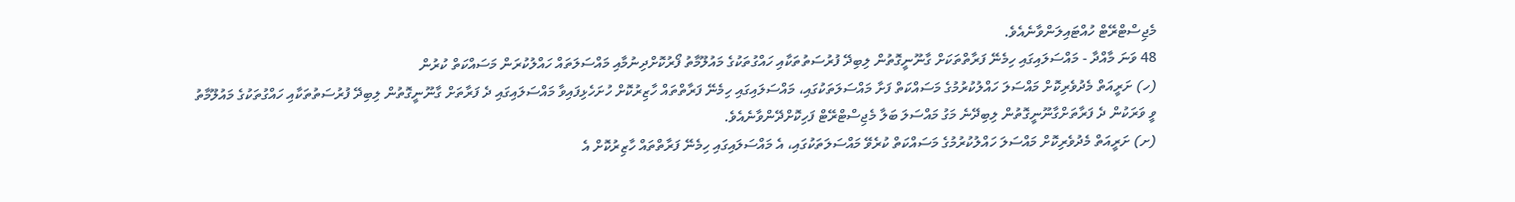މެޖިސްޓްރޭޓް ހުއްޓައިލަންވާނެއެވެ.
48 ވަނަ މާއްދާ - މައްސަލައިގައި ހިމެނޭ ފަރާތްތަކަށް ގާނޫނީގޮތުން ލިބިދޭ ފުރުސަތުތަކާއި ހައްގުތަކުގެ މައުލޫމާތު ފޯރުކޮށްދިނުމާއި މައްސަލަތައް ހައްލުކުރަން މަސައްކަތް ކުރުން
(ހ) ށަރީއަތް މެދުވެރިކޮށް މައްސަލަ ހައްލުކުރުމުގެ މަސައްކަތް ފަށާ މައްސަލަތަކުގައި، މައްސަލައިގައި ހިމެނޭ ފަރާތްތައް ހާޒިރުކޮށް ހުށަހެޅިފައިވާ މައްސަލައިގައި ދެ ފަރާތަށް ގާނޫނީގޮތުން ލިބިދޭ ފުރުސަތުތަކާއި ހައްގުތަކުގެ މައުލޫމާތު ވީ ވަރަކުން ދެ ފަރާތަށްގާނޫނީގޮތުން ލިބިދޭނެ މަގު މައްސަލަ ބަލާ މެޖިސްޓްރޭޓް ފަހިކޮށްދޭންވާނެއެވެ.
(ށ) ށަރީއަތް މެދުވެރިކޮށް މައްސަލަ ހައްލުކުރުމުގެ މަސައްކަތް ކުރެވޭ މައްސަލަތަކުގައި، އެ މައްސަލައިގައި ހިމެނޭ ފަރާތްތައް ހާޒިރުކޮށް އެ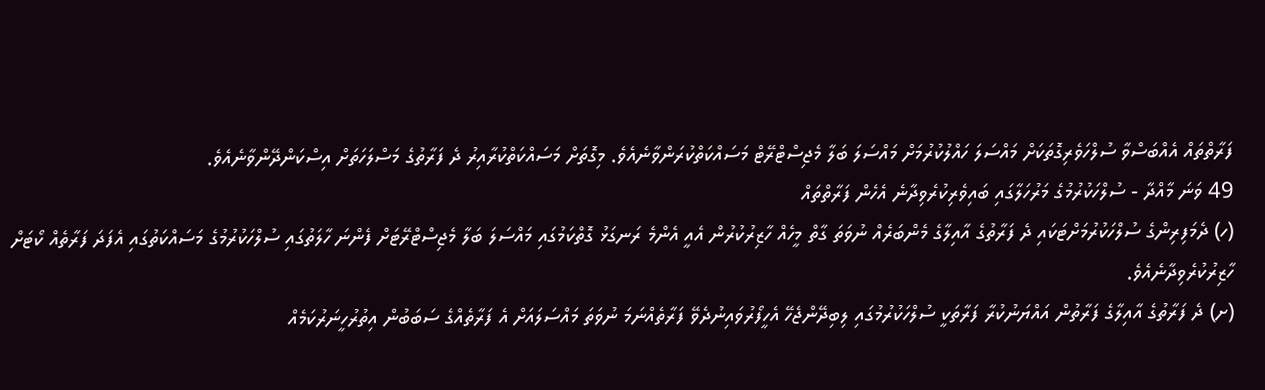ފަރާތްތައް އެއްބަސްވާ ސުލްހަވެރިގޮތަކަށް މައްސަލަ ހައްލުކުރުމަށް މައްސަލަ ބަލާ މެޖިސްޓްރޭޓް މަސައްކަތްކުރަންވާނެއެވެ. މިގޮތަށް މަސައްކަތްކުރާއިރު ދެ ފަރާތުގެ މަސްލަހަތަށް އިސްކަންދޭންވާނެއެވެ.
49 ވަނަ މާއްދާ - ސުލްހަކުރުމުގެ މަރުހަލާގައި ބައިވެރިކުރެވިދާނެ އެހެން ފަރާތްތައް
(ހ) ދެމަފިރިންގެ ސުލްހަކުރުމަށްޓަކައި ދެ ފަރާތުގެ އާއިލާގެ މެންބަރެއް ނުވަތަ ގާތް މީހެއް ހާޒިރުކުރުން އެއީ އެންމެ ރަނގަޅު ގޮތްކަމުގައި މައްސަލަ ބަލާ މެޖިސްޓްރޭޓަށް ފެންނަ ހާލަތުގައި ސުލްހަކުރުމުގެ މަސައްކަތުގައި އެފަދަ ފަރާތެއް ކޯޓަށް ހާޒިރުކުރެވިދާނެއެވެ.
(ށ) ދެ ފަރާތުގެ އާއިލާގެ ފަރާތުން އައްޔަނުކުރާ ފަރާތަކީ ސުލްހަކުރުމުގައި ލިބިދޭންޖެހޭ އެހީފޯރުވައިނުދެވޭ ފަރާތެއްނަމަ ނުވަތަ މައްސަލައަށް އެ ފަރާތެއްގެ ސަބަބުން އިތުރުހީނަރުކަމެއް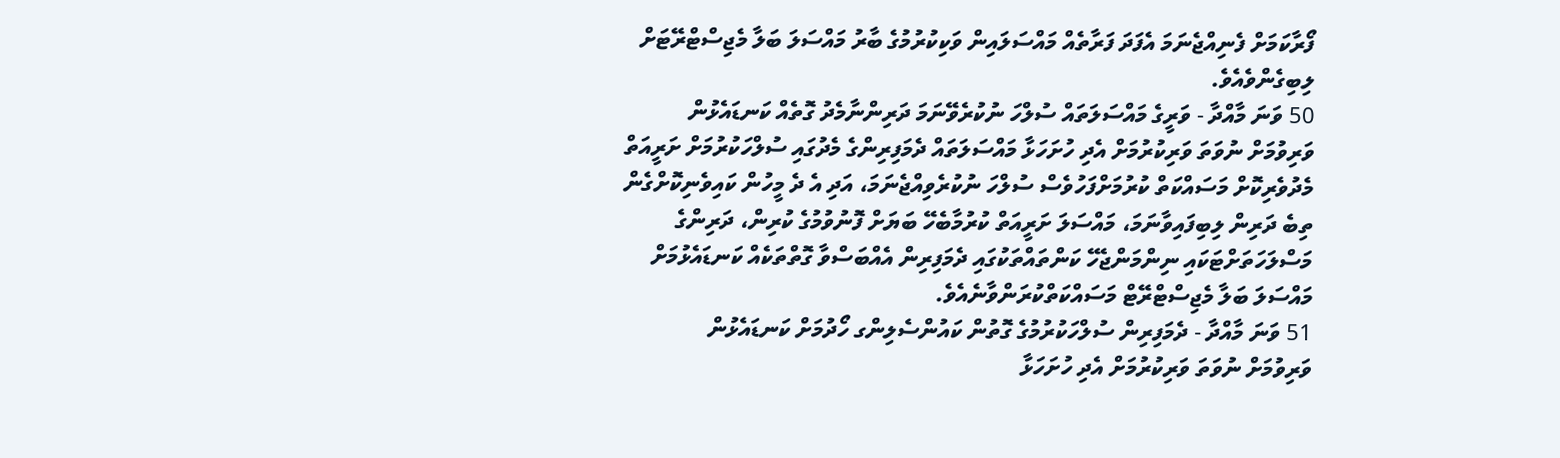ފޯރާކަމަށް ފެނިއްޖެނަމަ އެފަދަ ފަރާތެއް މައްސަލައިން ވަކިކުރުމުގެ ބާރު މައްސަލަ ބަލާ މެޖިސްޓްރޭޓަށް ލިބިގެންވެއެވެ.
50 ވަނަ މާއްދާ - ވަރީގެ މައްސަލަތައް ސުލްހަ ނުކުރެވޭނަމަ ދަރިންނާމެދު ގޮތެއް ކަނޑައެޅުން
ވަރިވުމަށް ނުވަތަ ވަރިކުރުމަށް އެދި ހުށަހަޅާ މައްސަލަތައް ދެމަފިރިންގެ މެދުގައި ސުލްހަކުރުމަށް ށަރީއަތް މެދުވެރިކޮށް މަސައްކަތް ކުރުމަށްފަހުވެސް ސުލްހަ ނުކުރެވިއްޖެނަމަ، އަދި އެ ދެ މީހުން ކައިވެނިކޮށްގެން ތިބެ ދަރިން ލިބިފައިވާނަމަ، މައްސަލަ ށަރީއަތް ކުރުމާބެހޭ ބަޔަށް ފޮނުވުމުގެ ކުރިން، ދަރިންގެ މަސްލަހަތަށްޓަކައި ނިންމަންޖެހޭ ކަންތައްތަކުގައި ދެމަފިރިން އެއްބަސްވާ ގޮތްތަކެއް ކަނޑައެޅުމަށް މައްސަލަ ބަލާ މެޖިސްޓްރޭޓް މަސައްކަތްކުރަންވާނެއެވެ.
51 ވަނަ މާއްދާ - ދެމަފިރިން ސުލްހަކުރުމުގެ ގޮތުން ކައުންސެލިންގ ހޯދުމަށް ކަނޑައެޅުން
ވަރިވުމަށް ނުވަތަ ވަރިކުރުމަށް އެދި ހުށަހަޅާ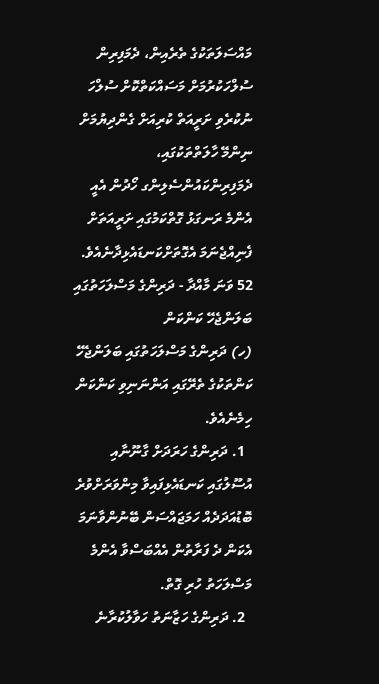މައްސަލަތަކުގެ ތެރެއިން، ދެމަފިރިން ސުލްހަކުރުމަށް މަސައްކަތްކޮށް ސުލްހަ ނުކުރެވި ށަރީއަތް ކުރިއަށް ގެންދިޔުމަށް ނިންމޭ ހާލަތްތަކުގައި، ދެމަފިރިންކައުންސެލިންގ ހޯދުން އެއީ އެންމެ ރަނގަޅު ގޮތްކަމުގައި ށަރީއަތަށް ފެނިއްޖެނަމަ އެގޮތަށްކަނޑައެޅިދާނެއެވެ.
52 ވަނަ މާއްދާ - ދަރިންގެ މަސްލަހަތުގައި ބަލަންޖެހޭ ކަންކަން
(ހ) ދަރިންގެ މަސްލަހަތުގައި ބަލަންޖެހޭ ކަންތަކުގެ ތެރޭގައި އަންނަނިވި ކަންކަން ހިމެނެއެވެ.
  1. ދަރިންގެ ހަރަދަށް ގާނޫނާއި އުސޫލުގައި ކަނޑައެޅިފައިވާ މިންވަރަށްވުރެ ބޮޑުއަދަދެއް ހަމަޖައްސަން ބޭނުންވާނަމަ އެކަން ދެ ފަރާތުން އެއްބަސްވާ އެންމެ މަސްލަހަތު ހުރި ގޮތް.
  2. ދަރިންގެ ހަޒާނަތު ހަވާލުކުރާނެ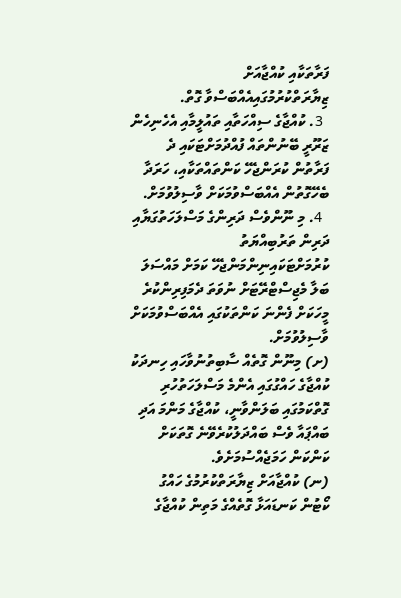ފަރާތަކާއި ކުއްޖާއަށް ޒިޔާރަތްކުރުމުގައިއެއްބަސްވާ ގޮތް.
  3. ކުއްޖާގެ ސިއްހަތާއި ތައުލީމާއި އެހެނިހެން ޒަރޫރީ ބޭނުންތައް ފުއްދުމަށްޓަކައި ދެ ފަރާތުން ކުރަންޖެހޭ ކަންތައްތަކާއި، ހަރަދާ ބެހޭގޮތުން އެއްބަސްވުމަކަށް ވާސިލުވުމަށް.
  4. މި ނޫންވެސް ދަރިންގެ މަސްލަހަތުގަޔާއި ދަރިން ތަރުބިއްޔަތު ކުރުމަށްޓަކައިނިންމަންޖެހޭ ކަމަށް މައްސަލަ ބަލާ މެޖިސްޓްރޭޓަށް ނުވަތަ ދެމަފިރިންކުރެ މީހަކަށް ފެންނަ ކަންތަކުގައި އެއްބަސްވުމަކަށް ވާސިލުވުމަށް.
(ށ) މިނޫން ގޮތެއް ސާބިތުނުވާހައި ހިނދަކު ކުއްޖާގެ ހައްގުގައި އެންމެ މަސްލަހަތުހުރި ގޮތްކަމުގައި ބަލަންވާނީ، ކުއްޖާގެ މަންމަ އަދި ބައްޕައާ ވެސް ބައްދަލުކުރެވޭނެ ގޮތަކަށް ކަންކަން ހަމަޖެއްސުމަށެވެ.
(ނ) ކުއްޖާއަށް ޒިޔާރަތްކުރުމުގެ ހައްގު ކޯޓުން ކަނޑައަޅާ ގޮތެއްގެ މަތިން ކުއްޖާގެ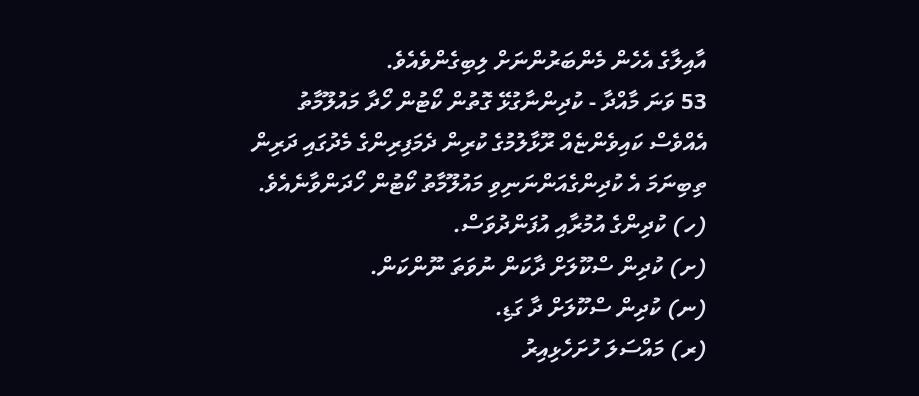އާއިލާގެ އެހެން މެންބަރުންނަށް ލިބިގެންވެއެވެ.
53 ވަނަ މާއްދާ - ކުދިންނާގުޅޭ ގޮތުން ކޯޓުން ހޯދާ މައުލޫމާތު
އެއްވެސް ކައިވެންޏެއް ރޫޅާލުމުގެ ކުރިން ދެމަފިރިންގެ މެދުގައި ދަރިން ތިބިނަމަ އެ ކުދިންގެއަންނަނިވި މައުލޫމާތު ކޯޓުން ހޯދަންވާނެއެވެ.
(ހ) ކުދިންގެ އުމުރާއި އުފަންދުވަސް.
(ށ) ކުދިން ސްކޫލަށް ދާކަން ނުވަތަ ނޫންކަން.
(ނ) ކުދިން ސްކޫލަށް ދާ ގަޑި.
(ރ) މައްސަލަ ހުށަހެޅިއިރު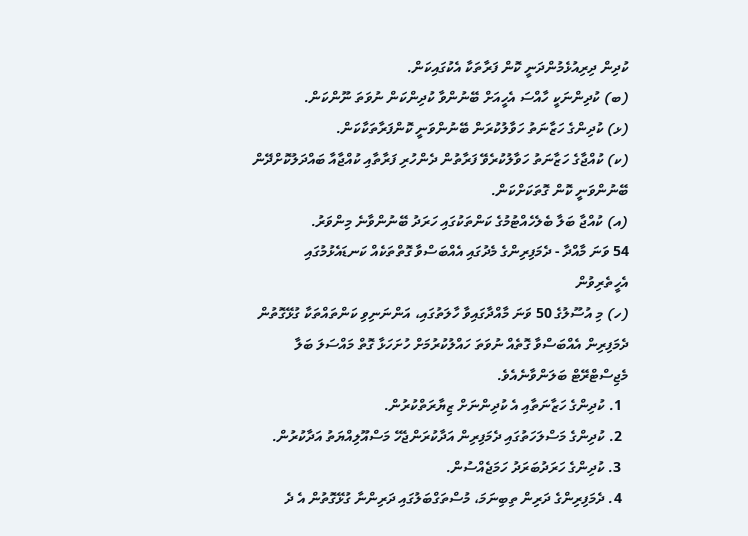ކުދިން ދިރިއުޅެމުންދަނީ ކޮން ފަރާތަކާ އެކުގައިކަން.
(ބ) ކުދިންނަކީ ހާއްސަ އެހީއަށް ބޭނުންވާ ކުދިންކަން ނުވަތަ ނޫންކަން.
(ޅ) ކުދިންގެ ހަޒާނަތު ހަވާލުކުރަން ބޭނުންވަނީ ކޮންފަރާތަކާކަން.
(ކ) ކުއްޖާގެ ހަޒާނަތު ހަވާލުކުރެވޭ ފަރާތުން ދެންހުރި ފަރާތާއި ކުއްޖާއާ ބައްދަލުކޮށްދޭން ބޭނުންވަނީ ކޮން ގޮތަކަށްކަން.
(އ) ކުއްޖާ ބަލާ ބެލެހެއްޓުމުގެ ކަންތަކުގައި ހަރަދު ބޭނުންވާނެ މިންވަރު.
54 ވަނަ މާއްދާ - ދެމަފިރިންގެ މެދުގައި އެއްބަސްވާ ގޮތްތަކެއް ކަނޑައެޅުމުގައި އެހީތެރިވުން
(ހ) މި އުސޫލުގެ 50 ވަނަ މާއްދާގައިވާ ހާލަތުގައި، އަންނަނިވި ކަންތައްތަކާ ގުޅޭގޮތުން ދެމަފިރިން އެއްބަސްވާ ގޮތެއް ނުވަތަ ހައްލުކުރުމަށް ހުށަހަޅާ ގޮތް މައްސަލަ ބަލާ މެޖިސްޓްރޭޓް ބަލަންވާނެއެވެ.
  1. ކުދިންގެ ހަޒާނަތާއި އެ ކުދިންނަށް ޒިޔާރަތްކުރުން.
  2. ކުދިންގެ މަސްލަހަތުގައި ދެމަފިރިން އަދާކުރަންޖެހޭ މަސްއޫލިއްޔަތު އަދާކުރުން.
  3. ކުދިންގެ ހަރަދުބަރަދު ހަމަޖެއްސުން.
  4. ދެމަފިރިންގެ ދަރިން ތިބިނަމަ، މުސްތަގްބަލުގައި ދަރިންނާ ގުޅޭގޮތުން އެ ދެ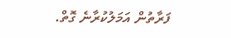ފަރާތުން އަމަލުކުރާނެ ގޮތް.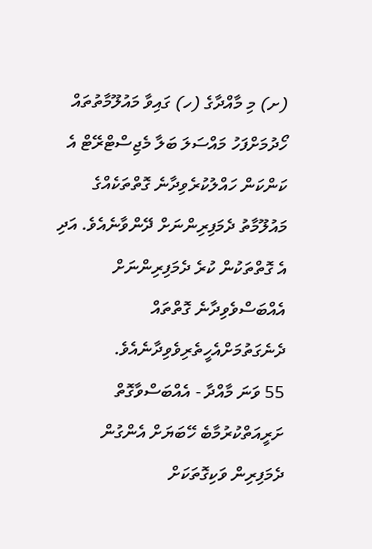(ށ) މި މާއްދާގެ (ހ) ގައިވާ މައުލޫމާތުތައް ހޯދުމަށްފަހު މައްސަލަ ބަލާ މެޖިސްޓްރޭޓް އެ ކަންކަން ހައްލުކުރެވިދާނެ ގޮތްތަކެއްގެ މައުލޫމާތު ދެމަފިރިންނަށް ދޭންވާނެއެވެ. އަދި އެ ގޮތްތަކުން ކުރެ ދެމަފިރިންނަށް އެއްބަސްވެވިދާނެ ގޮތްތައް ދެނެގަތުމަށްއެހީތެރިވެވިދާނެއެވެ.
55 ވަނަ މާއްދާ - އެއްބަސްވާގޮތް ށަރީއަތްކުރުމާބެ ހޭބަޔަށް އެންގުން
ދެމަފިރިން ވަކިގޮތަކަށް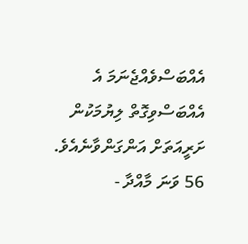އެއްބަސްވެއްޖެނަމަ އެ އެއްބަސްވިގޮތް ލިޔުމަކުން ށަރީއަތަށް އަންގަންވާނެއެވެ.
56 ވަނަ މާއްދާ -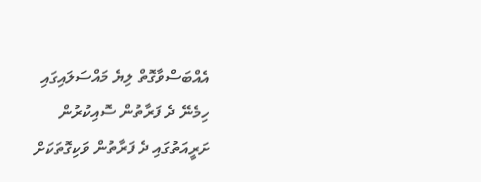އެއްބަސްވާގޮތް ލިޔެ މައްސަލައިގައި ހިމެނޭ ދެ ފަރާތުން ސޮއިކުރުން
ށަރީއަތުގައި ދެ ފަރާތުން ވަކިގޮތަކަށް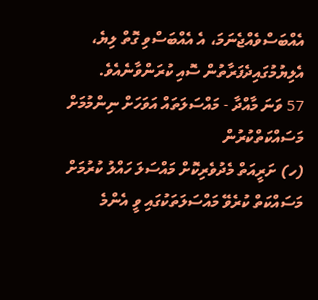އެއްބަސްވެއްޖެނަމަ، އެ އެއްބަސްވި ގޮތް ލިޔެ، އެލިޔުމުގައިދެފަރާތުން ސޮއި ކުރަންވާނެއެވެ.
57 ވަނަ މާއްދާ - މައްސަލަތައް އަވަހަށް ނިންމުމަށް މަސައްކަތްކުރުން
(ހ) ށަރީއަތް މެދުވެރިކޮށް މައްސަލަ ހައްލު ކުރުމަށް މަސައްކަތް ކުރެވޭ މައްސަލަތަކުގައި ވީ އެންމެ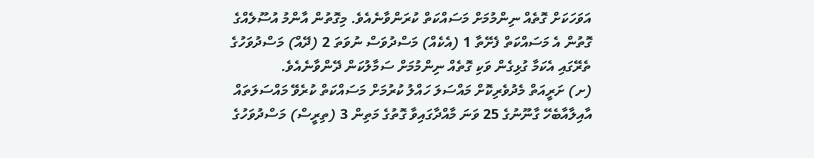އަވަހަކަށް ގޮތެއް ނިންމުމަށް މަސައްކަތް ކުރަންވާނެއެވެ. މިގޮތުން އާންމު އުސޫލެއްގެ ގޮތުން އެ މަސައްކަތް ފެށޭތާ 1 (އެކެއް) މަސްދުވަސް ނުވަތަ 2 (ދޭއް) މަސްދުވަހުގެ ތެރޭގައި އެކަމާ ގުޅިގެން ވަކި ގޮތެއް ނިންމުމަށް ސަމާލުކަން ދޭންވާނެއެވެ.
(ށ) ށަރީއަތް މެދުވެރިކޮށް މައްސަލަ ހައްލު ކުރުމަށް މަސައްކަތް ކުރެވޭ މައްސަލަތައް އާއިލާއާބެހޭ ގާނޫނުގެ 25 ވަނަ މާއްދާގައިވާ ގޮތުގެ މަތިން 3 (ތިރީސް) މަސްދުވަހުގެ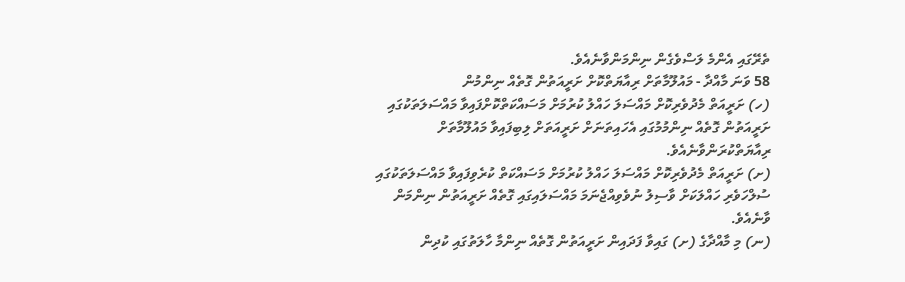ތެރޭގައި އެންމެ ލަސްވެގެން ނިންމަންވާނެއެވެ.
58 ވަނަ މާއްދާ - މައުލޫމާތަށް ރިއާޔަތްކޮށް ށަރީއަތުން ގޮތެއް ނިންމުން
(ހ) ށަރީއަތް މެދުވެރިކޮށް މައްސަލަ ހައްލު ކުރުމަށް މަސައްކަތްކޮށްފައިވާ މައްސަލަތަކުގައި ށަރީއަތުން ގޮތެއް ނިންމުމުގައި އެހައިތަނަށް ށަރީއަތަށް ލިބިފައިވާ މައުލޫމާތަށް ރިއާޔަތްކުރަންވާނެއެވެ.
(ށ) ށަރީއަތް މެދުވެރިކޮށް މައްސަލަ ހައްލު ކުރުމަށް މަސައްކަތް ކުރެވިފައިވާ މައްސަލަތަކުގައި ސުލްހަވެރި ހައްލަކަށް ވާސިލު ނުވެވިއްޖެނަމަ މައްސަލައިގައި ގޮތެއް ށަރީއަތުން ނިންމަން ވާނެއެވެ.
(ނ) މި މާއްދާގެ (ށ) ގައިވާ ފަދައިން ށަރީއަތުން ގޮތެއް ނިންމާ ހާލަތުގައި ކުދިން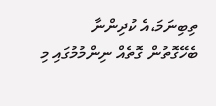ތިބިނަމަ،އެ ކުދިންނާ ބެހޭގޮތުން ގޮތެއް ނިންމުމުގައި މި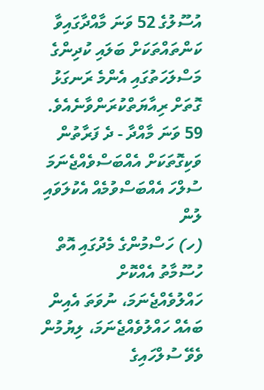އުސޫލުގެ 52 ވަނަ މާއްދާގައިވާ ކަންތައްތަކަށް ބަލައި ކުދިންގެ މަސްލަހަތުގައި އެންމެ ރަނގަޅު ގޮތަށް ރިއާޔަތްކުރަންވާނެއެވެ.
59 ވަނަ މާއްދާ - ދެ ފަރާތުން ވަކިގޮތަކަށް އެއްބަސްވެއްޖެނަމަ ސުލްހަ އެއްބަސްވުމެއް އެކުލަވައި ލުން
(ހ) ހަސްމުންގެ މެދުގައި އޮތް ހުސޫމާތު އެއްކޮށް ހައްލުވެއްޖެނަމަ، ނުވަތަ އެއިން ބައެއް ހައްލުވެއްޖެނަމަ، ލިޔުމުން ވެވޭ ސުލްހައިގެ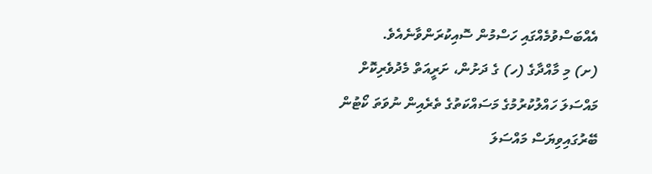އެއްބަސްވުމެއްގައި ހަސްމުން ސޮއިކުރަންވާނެއެވެ.
(ށ) މި މާއްދާގެ (ހ) ގެ ދަށުން، ށަރީއަތް މެދުވެރިކޮށް މައްސަލަ ހައްލުކުރުމުގެ މަސައްކަތުގެ ތެރެއިން ނުވަތަ ކޯޓުން ބޭރުގައިވިޔަސް މައްސަލަ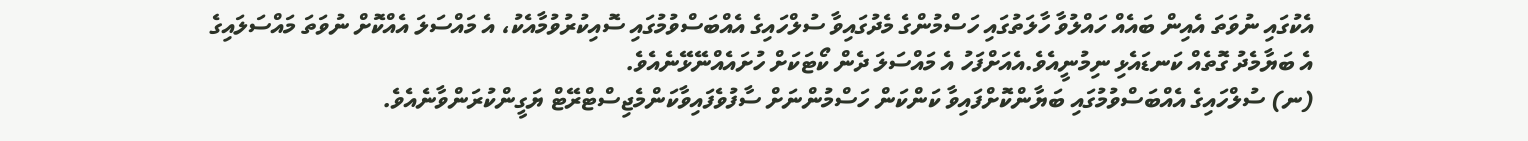އެކުގައި ނުވަތަ އެއިން ބައެއް ހައްލުވާ ހާލަތުގައި ހަސްމުންގެ މެދުގައިވާ ސުލްހައިގެ އެއްބަސްވުމުގައި ސޮއިކުރުވުމާއެކު، އެ މައްސަލަ އެއްކޮށް ނުވަތަ މައްސަލައިގެ އެ ބަޔާމެދު ގޮތެއް ކަނޑައެޅި ނިމުނީއެވެ.އެއަށްފަހު އެ މައްސަލަ ދެން ކޯޓަކަށް ހުށައެއްނޭޅޭނެއެވެ.
(ނ) ސުލްހައިގެ އެއްބަސްވުމުގައި ބަޔާންކޮށްފައިވާ ކަންކަން ހަސްމުންނަށް ސާފުވެފައިވާކަންމެޖިސްޓްރޭޓް ޔަގީންކުރަންވާނެއެވެ.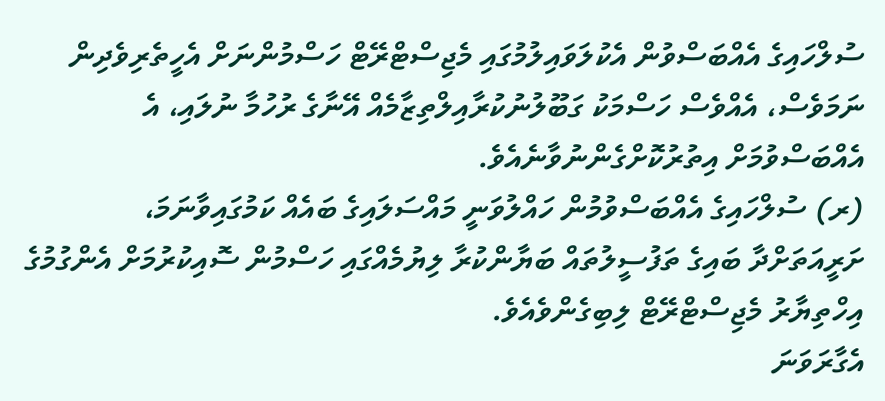ސުލްހައިގެ އެއްބަސްވުން އެކުލަވައިލުމުގައި މެޖިސްޓްރޭޓް ހަސްމުންނަށް އެހީތެރިވެދިން ނަމަވެސް، އެއްވެސް ހަސްމަކު ގަބޫލުނުކުރާއިލްތިޒާމެއް އޭނާގެ ރުހުމާ ނުލައި، އެ އެއްބަސްވުމަށް އިތުރުކޮށްގެންނުވާނެއެވެ.
(ރ) ސުލްހައިގެ އެއްބަސްވުމުން ހައްލުވަނީ މައްސަލައިގެ ބައެއް ކަމުގައިވާނަމަ، ށަރީއަތަށްދާ ބައިގެ ތަފުސީލުތައް ބަޔާންކުރާ ލިޔުމެއްގައި ހަސްމުން ސޮއިކުރުމަށް އެންގުމުގެ އިހްތިޔާރު މެޖިސްޓްރޭޓް ލިބިގެންވެއެވެ.
އެގާރަވަނަ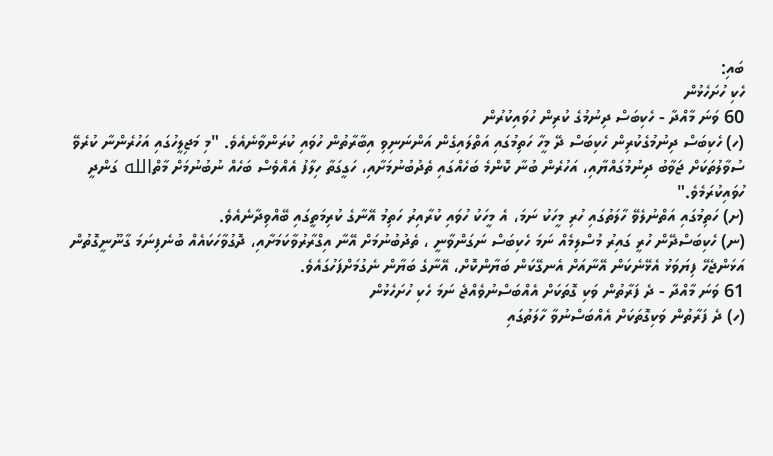ބައި:
ހެކި ހުށަހެޅުން
60 ވަނަ މާއްދާ - ހެކިބަސް ދިނުމުގެ ކުރިން ހުވައިކުރުން
(ހ) ހެކިބަސް ދިނުމުގެކުރިން ހެކިބަސް ދޭ މީހާ ހަތިމުގައި އަތްލައިގެން އަންނަނިވި އިބާރާތުން ހުވައި ކުރަންވާނެއެވެ. "މި މަޖިލީހުގައި އަހުރެންނާ ކުރެވޭ ސުވާލުތަކަށް ޖަވާބު ދިނުމުގައްޔާއި، އަހުރެން ބުނާ ކޮންމެ ބަހެއްގައި ތެދުބުނުމަށާއި، ހަގީގަތާ ހިލާފު އެއްވެސް ބަހެއް ނުބުނުމަށް މާތްالله ގަންދީ ހުވައިކުރަމެވެ."
(ށ) ހަތިމުގައި އަތްނުލެވޭ ހާލަތުގައި ހުރި މީހަކު ނަމަ، އެ މީހަކު ހުވައި ކުރާއިރު ހަތިމު އޭނާގެ ކުރިމަތީގައި ބޭއްވިދާނެއެވެ.
(ނ) ހެކިބަސްދޭން ހުރީ ގައިރު މުސްލިމެއް ނަމަ ހެކިބަސް ނަގަންވާނީ ، ތެދުބުނުމަށް އޭނާ އިގްރާރުވާކަމަށާއި، ދޮގުވާހަކައެއް ބުނެފިނަމަ ގާނޫނީގޮތުން އަޅަންޖެހޭ ފިޔަވަޅު އެޅޭނެކަން އޭނާއަށް އެނގޭކަން ބަޔާންކޮށް، އޭނާގެ ބަޔާން ނެގުމަށްފަހުގައެވެ.
61 ވަނަ މާއްދާ - ދެ ފަރާތުން ވަކި ގޮތަކަށް އެއްބަސްނުވެއްޖެ ނަމަ ހެކި ހުށަހެޅުން
(ހ) ދެ ފަރާތުން ވަކިގޮތަކަށް އެއްބަސްނުވާ ހާލަތުގައި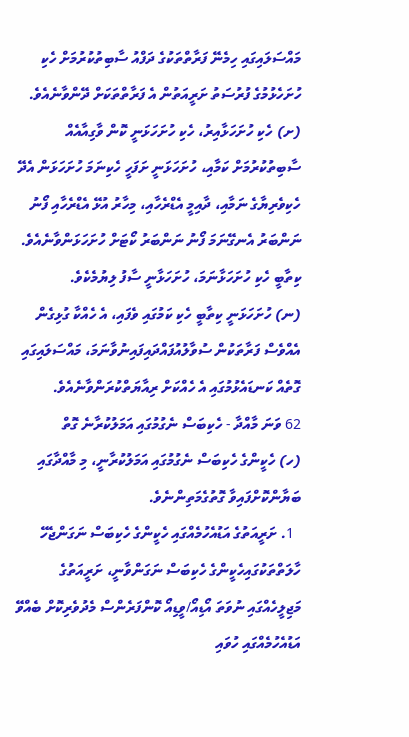މައްސަލައިގައި ހިމެނޭ ފަރާތްތަކުގެ ދަފްއު ސާބިތުކުރުމަށް ހެކި ހުށަހެޅުމުގެ ފުރުސަތު ށަރީއަތުން އެ ފަރާތްތަކަށް ދޭންވާނެއެވެ.
(ށ) ހެކި ހުށަހަޅާއިރު، ހެކި ހުށަހަޅަނީ ކޮން ވާގިއާއެއް ސާބިތުކުރުމަށް ކަމާއި، ހުށަހަޅަނީ ށަފަހީ ހެކިނަމަ ހުށަހަޅަން އެދޭ ހެކިވެރިޔާގެ ނަމާއި، ދާއިމީ އެޑްރެހާއި، މިހާރު އުޅޭ އެޑްރެހާއި ފޯނު ނަންބަރު އެނގޭނަމަ ފޯނު ނަންބަރު ކޯޓަށް ހުށަހަޅަންވާނެއެވެ. ކިތާބީ ހެކި ހުށަހަޅާނަމަ، ހުށަހަޅާނީ ސާފު ލިޔުމެކެވެ.
(ނ) ހުށަހަޅަނީ ކިތާބީ ހެކި ކަމުގައި ވެފައި، އެ ހެއްކާ ގުޅިގެން އެއްވެސް ފަރާތަކުން ސުވާލުއުފައްދައިފައިނުވާނަމަ، މައްސަލައިގައި ގޮތެއް ކަނޑައެޅުމުގައި އެ ހެއްކަށް ރިއާޔަތްކުރަންވާނެއެވެ.
62 ވަނަ މާއްދާ - ހެކިބަސް ނެގުމުގައި އަމަލުކުރާނެ ގޮތް
(ހ) ހެކީންގެ ހެކިބަސް ނެގުމުގައި އަމަލުކުރާނީ، މި މާއްދާގައި ބަޔާންކޮށްފައިވާ ގޮތުގެމަތިންނެވެ.
  1. ށަރީއަތުގެ އަޑުއެހުމެއްގައި ހެކީންގެ ހެކިބަސް ނަގަންޖެހޭ ހާލަތްތަކުގައިހެކީންގެ ހެކިބަސް ނަގަންވާނީ، ށަރީއަތުގެ މަޖިލީހެއްގައި ނުވަތަ އޯޑިއޯ/ވީޑިއޯ ކޮންފަރެންސް މެދުވެރިކޮށް ބެއްވޭ އަޑުއެހުމެއްގައި ހުވައި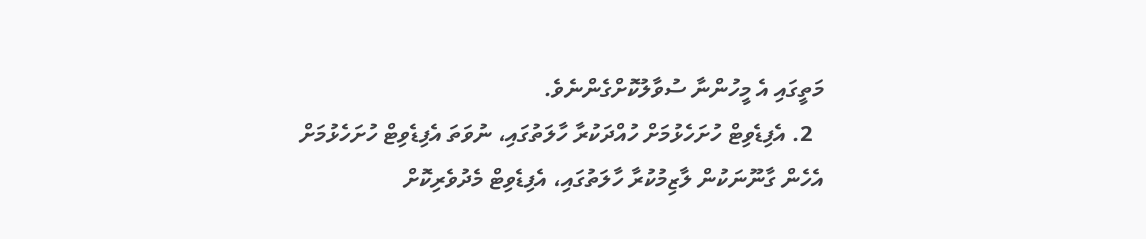މަތީގައި އެ މީހުންނާ ސުވާލުކޮށްގެންނެވެ.
  2. އެފިޑެވިޓް ހުށަހެޅުމަށް ހުއްދަކުރާ ހާލަތުގައި، ނުވަތަ އެފިޑެވިޓް ހުށަހެޅުމަށް އެހެން ގާނޫނަކުން ލާޒިމުކުރާ ހާލަތުގައި، އެފިޑެވިޓް މެދުވެރިކޮށް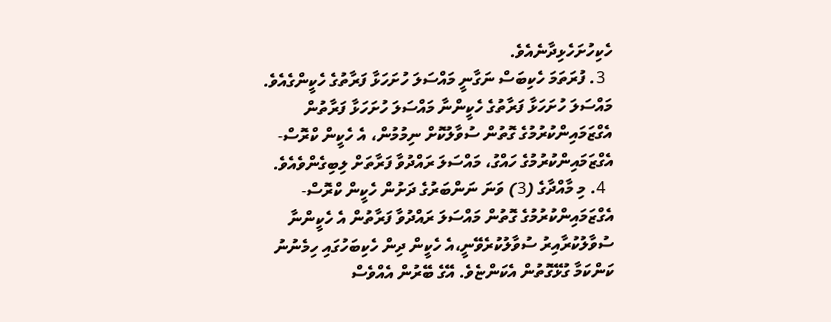ހެކިހުށަހެޅިދާނެއެވެ.
  3. ފުރަތަމަ ހެކިބަސް ނަގާނީ މައްސަލަ ހުށަހަޅާ ފަރާތުގެ ހެކީންގެއެވެ. މައްސަލަ ހުށަހަޅާ ފަރާތުގެ ހެކީންނާ މައްސަލަ ހުށަހަޅާ ފަރާތުން އެގްޒަމައިންކުރުމުގެ ގޮތުން ސުވާލުކޮށް ނިމުމުން، އެ ހެކީން ކްރޮސް-އެގްޒަމައިންކުރުމުގެ ހައްގު، މައްސަލަ ރައްދުވާ ފަރާތަށް ލިބިގެންވެއެވެ.
  4. މި މާއްދާގެ (3) ވަނަ ނަންބަރުގެ ދަށުން ހެކީން ކްރޮސް-އެގްޒަމައިންކުރުމުގެ ގޮތުން މައްސަލަ ރައްދުވާ ފަރާތުން އެ ހެކީންނާ ސުވާލުކުރާއިރު ސުވާލުކުރެވޭނީ،އެ ހެކީން ދިން ހެކިބަހުގައި ހިމެނުނު ކަންކަމާ ގުޅޭގޮތުން އެކަންޏެވެ. އޭގެ ބޭރުން އެއްވެސް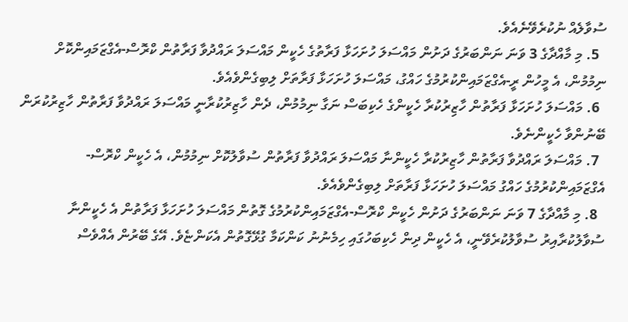ސުވާލެއް ނުކުރެވޭނެއެވެ.
  5. މި މާއްދާގެ 3 ވަނަ ނަންބަރުގެ ދަށުން މައްސަލަ ހުށަހަޅާ ފަރާތުގެ ހެކީން މައްސަލަ ރައްދުވާ ފަރާތުން ކްރޮސް-އެގްޒަމައިންކޮށް ނިމުމުން، އެ މީހުން ރީ-އެގްޒަމައިންކުރުމުގެ ހައްގު، މައްސަލަ ހުށަހަޅާ ފަރާތަށް ލިބިގެންވެއެވެ.
  6. މައްސަލަ ހުށަހަޅާ ފަރާތުން ހާޒިރުކުރާ ހެކީންގެ ހެކިބަސް ނަގާ ނިމުމުން، ދެން ހާޒިރުކުރާނީ މައްސަލަ ރައްދުވާ ފަރާތުން ހާޒިރުކުރަން ބޭނުންވާ ހެކީންނެވެ.
  7. މައްސަލަ ރައްދުވާ ފަރާތުން ހާޒިރުކުރާ ހެކީންނާ މައްސަލަ ރައްދުވާ ފަރާތުން ސުވާލުކޮށް ނިމުމުން، އެ ހެކީން ކްރޮސް-އެގްޒަމައިންކުރުމުގެ ހައްގު މައްސަލަ ހުށަހަޅާ ފަރާތަށް ލިބިގެންވެއެވެ.
  8. މި މާއްދާގެ 7 ވަނަ ނަންބަރުގެ ދަށުން ހެކީން ކްރޮސް-އެގްޒަމައިންކުރުމުގެ ގޮތުން މައްސަލަ ހުށަހަޅާ ފަރާތުން އެ ހެކީންނާ ސުވާލުކުރާއިރު ސުވާލުކުރެވޭނީ، އެ ހެކީން ދިން ހެކިބަހުގައި ހިމެނުނު ކަންކަމާ ގުޅޭގޮތުން އެކަންޏެވެ. އޭގެ ބޭރުން އެއްވެސް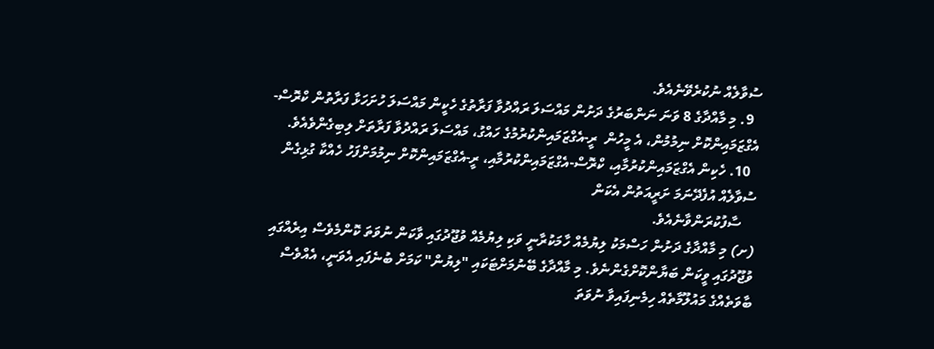ސުވާލެއް ނުކުރެވޭނެއެވެ.
  9. މި މާއްދާގެ 8 ވަނަ ނަންބަރުގެ ދަށުން މައްސަލަ ރައްދުވާ ފަރާތުގެ ހެކީން މައްސަލަ ހުށަހަޅާ ފަރާތުން ކްރޮސް-އެގްޒަމައިންކޮށް ނިމުމުން، އެ މީހުން  ރީ-އެގްޒަމައިންކުރުމުގެ ހައްގު، މައްސަލަ ރައްދުވާ ފަރާތަށް ލިބިގެންވެއެވެ.
  10. ހެކިން އެގްޒަމައިންކުރުމާއި، ކްރޮސް-އެގްޒަމައިންކުރުމާއި، ރީ-އެގްޒަމައިންކޮށް ނިމުމަށްފަހު ހެއްކާ ގުޅިގެން ސުވާލެއް އުފެދޭނަމަ ށަރީއަތުން އެކަން
    ސާފުކުރަންވާނެއެވެ.
(ށ) މި މާއްދާގެ ދަށުން ހަސްމަކު ލިޔުމެއް ހާމަކުރާނީ ވަކި ލިޔުމެއް ވުޖޫދުގައި ވާކަން ނުވަތަ ކޮންމެވެސް އިރެއްގައި ވުޖޫދުގައި ވީކަން ބަޔާންކޮށްގެންނެވެ. މި މާއްދާގެ ބޭނުމަށްޓަކައި "ލިޔުން" ކަމަށް ބުނެފައި އެވަނީ، އެއްވެސް ބާވަތެއްގެ މައުލޫމާތެއް ހިމެނިފައިވާ ނުވަތަ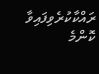ރައްކާކުރެވިފައިވާ ކޮންމެ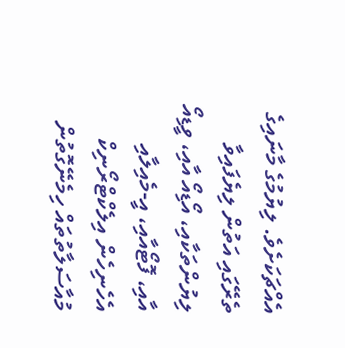އެއްޗަކަށެވެ. ލިޔުމުގެ މާނައިގެ ތެރޭގައި އަތުން ލިޔެފައިވާ ލިޔުންތަކާއި، އޯޑިއޯ އާއި، ވީޑިއޯ އާއި، ފޮޓޯއާއި، އީ-މެއިލާއި އެހެނިހެން އިލެކްޓްރޯނިކް މުއާސަލާތުތައް ހިމެނޭގޮތުން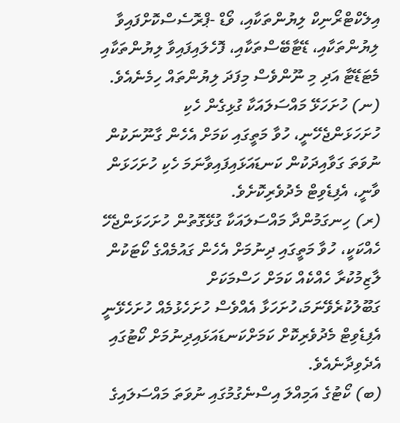އިލެކްޓްރޯނިކް ލިޔުންތަކާއި، ވޯޑް -ޕްރޮސެސްކޮށްފައިވާ ލިޔުންތަކާއި، ޑޭޓާބޭސްތަކާއި، ފޮހެލައިފައިވާ ލިޔުންތަކާއި މެޓަޑޭޓާ އަދި މި ނޫންވެސް މިފަދަ ލިޔުންތައް ހިމެނެއެވެ.
(ނ) ހުށަހަޅޭ މައްސަލައަކާ ގުޅިގެން ހެކި ހުށަހަޅަންޖެހޭނީ، ހުވާ މަތީގައި ކަމަށް އެހެން ގާނޫނަކުން ނުވަތަ ގަވާއިދަކުން ކަނޑައަޅައިފައިވާނަމަ ހެކި ހުށަހަޅަން ވާނީ، އެފިޑެވިޓް މެދުވެރިކޮށެވެ.
(ރ) ހިނގަމުންދާ މައްސަލައަކާ ގުޅޭގޮތުން ހުށަހަޅަންޖެހޭ ހެއްކަކީ، ހުވާ މަތީގައި ދިނުމަށް އެހެން ގައުމެއްގެ ކޯޓަކުން ލާޒިމުކުރާ ހެއްކެއް ކަމަށް ހަސްމަކަށް ގަބޫލުކުރެވޭނަމަ،ހުށަހަޅާ އެއްވެސް ހުށަހެޅުމެއް ހުށަހެޅޭނީ އެފިޑެވިޓް މެދުވެރިކޮށް ކަމަށްކަނޑައަޅައިދިނުމަށް ކޯޓުގައި އެދެވިދާނެއެވެ.
(ބ) ކޯޓުގެ އަމިއްލަ އިސްނެގުމުގައި ނުވަތަ މައްސަލައިގެ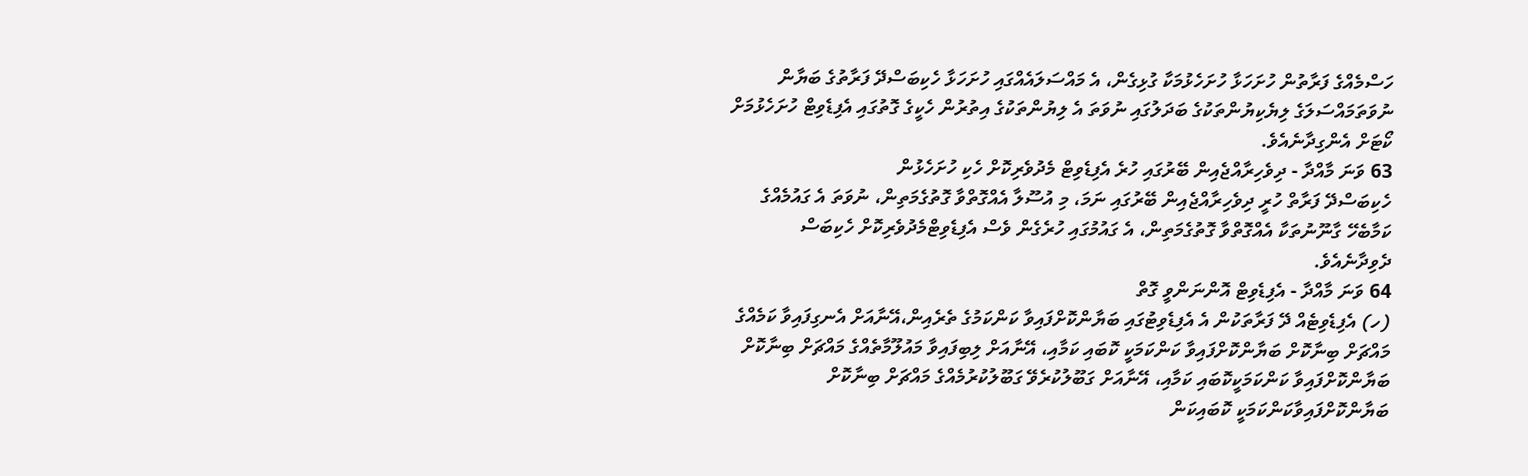ހަސްމެއްގެ ފަރާތުން ހުށަހަޅާ ހުށަހެޅުމަކާ ގުޅިގެން، އެ މައްސަލައެއްގައި ހުށަހަޅާ ހެކިބަސްދޭ ފަރާތުގެ ބަޔާން ނުވަތަމައްސަލަގެ ލިޔެކިޔުންތަކުގެ ބަދަލުގައި ނުވަތަ އެ ލިޔުންތަކުގެ އިތުރުން ހެކީގެ ގޮތުގައި އެފިޑެވިޓް ހުށަހެޅުމަށް ކޯޓަށް އެންގިދާނެއެވެ.
63 ވަނަ މާއްދާ - ދިވެހިރާއްޖެއިން ބޭރުގައި ހުރެ އެފިޑެވިޓް މެދުވެރިކޮށް ހެކި ހުށަހެޅުން
ހެކިބަސްދޭ ފަރާތް ހުރީ ދިވެހިރާއްޖެއިން ބޭރުގައި ނަމަ، މި އުސޫލާ އެއްގޮތްވާ ގޮތުގެމަތިން، ނުވަތަ އެ ގައުމެއްގެ ކަމާބެހޭ ގާނޫނުތަކާ އެއްގޮތްވާ ގޮތުގެމަތިން، އެ ގައުމުގައި ހުރެގެން ވެސް އެފިޑެވިޓްމެދުވެރިކޮށް ހެކިބަސް ދެވިދާނެއެވެ.
64 ވަނަ މާއްދާ - އެފިޑެވިޓް އޮންނަންވީ ގޮތް
(ހ) އެފިޑެވިޓެއް ދޭ ފަރާތަކުން އެ އެފިޑެވިޓުގައި ބަޔާންކޮށްފައިވާ ކަންކަމުގެ ތެރެއިން،އޭނާއަށް އެނގިފައިވާ ކަމެއްގެ މައްޗަށް ބިނާކޮށް ބަޔާންކޮށްފައިވާ ކަންކަމަކީ ކޮބައި ކަމާއި، އޭނާއަށް ލިބިފައިވާ މައުލޫމާތެއްގެ މައްޗަށް ބިނާކޮށް ބަޔާންކޮށްފައިވާ ކަންކަމަކީކޮބައި ކަމާއި، އޭނާއަށް ގަބޫލުކުރެވޭ ގަބޫލުކުރުމެއްގެ މައްޗަށް ބިނާކޮށް ބަޔާންކޮށްފައިވާކަންކަމަކީ ކޮބައިކަން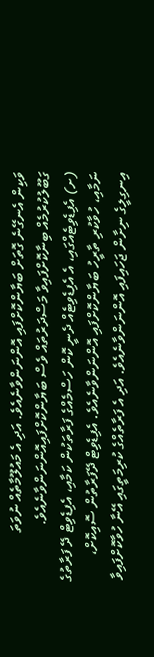ވަކިން އެނގޭނެ ގޮތަށް ބަޔާންކޮށްފައި އޮންނަންވާނެއެވެ. އަދި އެ މައުލޫމާތެއް ނުވަތަ ގަބޫލުކުރުމެއް ބިނާކޮށްފައިވާ މަސްދަރުތައް ވެސް ބަޔާންކޮށްފައިއޮންނަންވާނެއެވެ.
(ށ) އެފިޑެވިޓެއްގައި، އެ އެފިޑެވިޓެއް ދެނީ ކޮން ހަސްމެއްގެ ފަރާތަކުން ކަމާއި، އެފިޑެވިޓް ދޭ ފަރާތުގެ ނަމާއި، ހުވާކުރި ތާރީހު ބަޔާންކޮށްފައި އޮންނަންވާނެއެވެ. އެފިޑެވިޓް ދޭފަރާތުން ސޮއިކޮށް، އިނގިލީގެ ނިށާން ޖަހައިފައި އޮންނަންވާނެއެވެ. އަދި އެ ފަރާތެއްގެ ކުރިމަތީގައި އޭނާ ހުވާކޮށްފައިވާ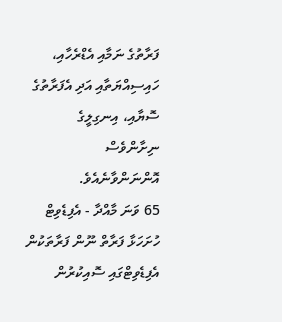ފަރާތުގެ ނަމާއި އެޑްރެހާއި، ހައިސިއްޔަތާއި އަދި އެފަރާތުގެ ސޮޔާއި، އިނގިލީގެ ނިށާންވެސް އޮންނަންވާނެއެވެ.
65 ވަނަ މާއްދާ - އެފިޑެވިޓް ހުށަހަޅާ ފަރާތް ނޫން ފަރާތަކުން އެފިޑެވިޓްގައި ސޮއިކުރުން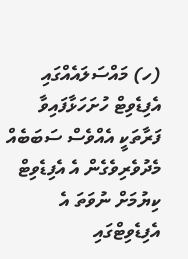(ހ) މައްސަލައެއްގައި އެފިޑެވިޓް ހުށަހަޅާފައިވާ ފަރާތަކީ އެއްވެސް ސަބަބެއް މެދުވެރިވެގެން އެ އެފިޑެވިޓް ކިޔުމަށް ނުވަތަ އެ އެފިޑެވިޓްގައި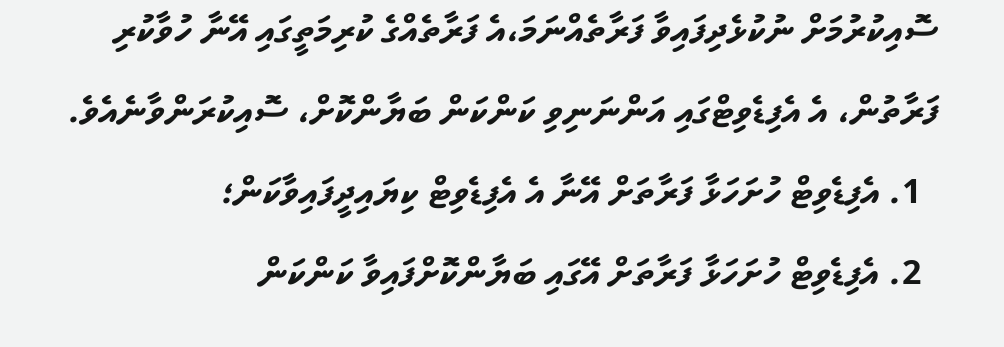ސޮއިކުރުމަށް ނުކުޅެދިފައިވާ ފަރާތެއްނަމަ،އެ ފަރާތެއްގެ ކުރިމަތީގައި އޭނާ ހުވާކުރި ފަރާތުން، އެ އެފިޑެވިޓްގައި އަންނަނިވި ކަންކަން ބަޔާންކޮށް، ސޮއިކުރަންވާނެއެވެ.
  1. އެފިޑެވިޓް ހުށަހަޅާ ފަރާތަށް އޭނާ އެ އެފިޑެވިޓް ކިޔައިދީފައިވާކަން؛
  2. އެފިޑެވިޓް ހުށަހަޅާ ފަރާތަށް އޭގައި ބަޔާންކޮށްފައިވާ ކަންކަން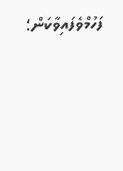ފަހުމްވެފައިވާކަން؛